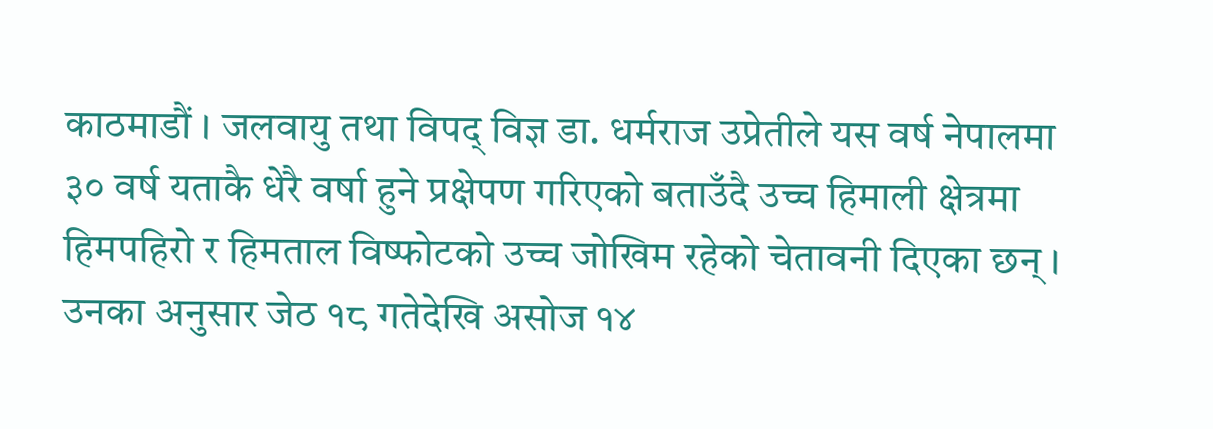काठमाडौं । जलवायु तथा विपद् विज्ञ डा. धर्मराज उप्रेतीले यस वर्ष नेपालमा ३० वर्ष यताकै धेरै वर्षा हुने प्रक्षेपण गरिएको बताउँदै उच्च हिमाली क्षेत्रमा हिमपहिरो र हिमताल विष्फोटको उच्च जोखिम रहेको चेतावनी दिएका छन् । उनका अनुसार जेठ १८ गतेदेखि असोज १४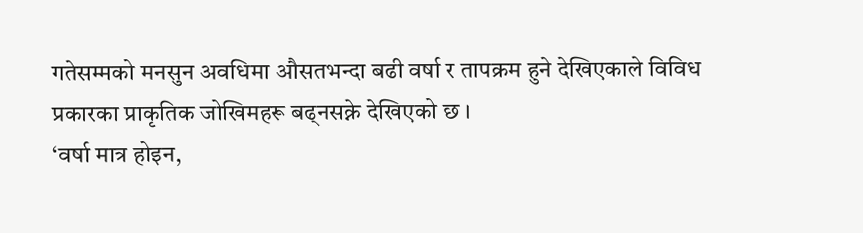गतेसम्मको मनसुन अवधिमा औसतभन्दा बढी वर्षा र तापक्रम हुने देखिएकाले विविध प्रकारका प्राकृतिक जोखिमहरू बढ्नसक्ने देखिएको छ ।
‘वर्षा मात्र होइन,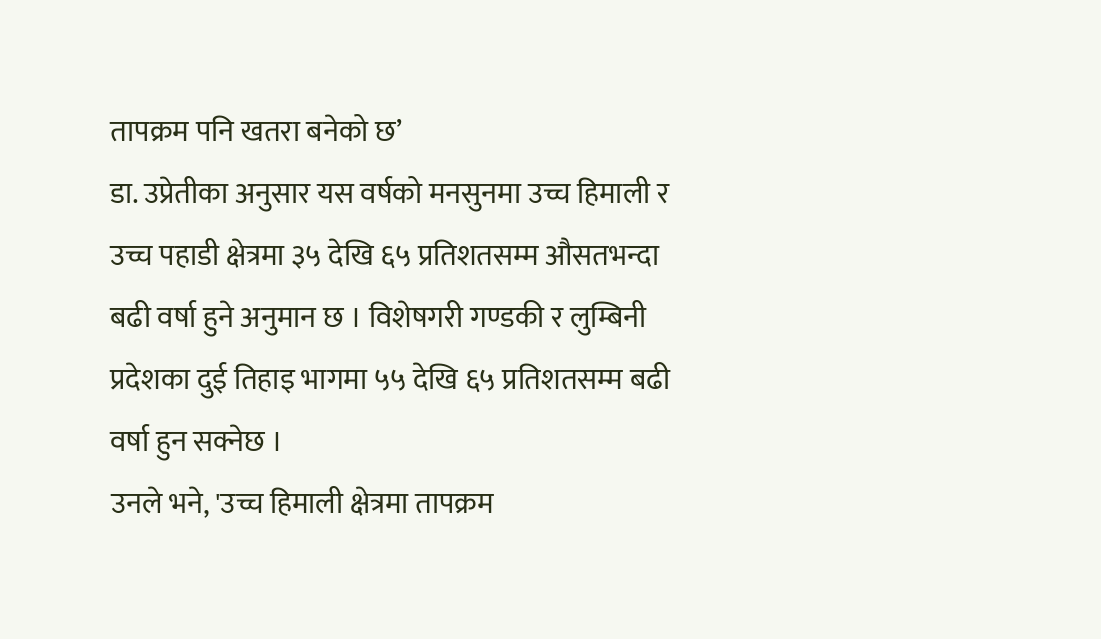तापक्रम पनि खतरा बनेको छ’
डा. उप्रेतीका अनुसार यस वर्षको मनसुनमा उच्च हिमाली र उच्च पहाडी क्षेत्रमा ३५ देखि ६५ प्रतिशतसम्म औसतभन्दा बढी वर्षा हुने अनुमान छ । विशेषगरी गण्डकी र लुम्बिनी प्रदेशका दुई तिहाइ भागमा ५५ देखि ६५ प्रतिशतसम्म बढी वर्षा हुन सक्नेछ ।
उनले भने, 'उच्च हिमाली क्षेत्रमा तापक्रम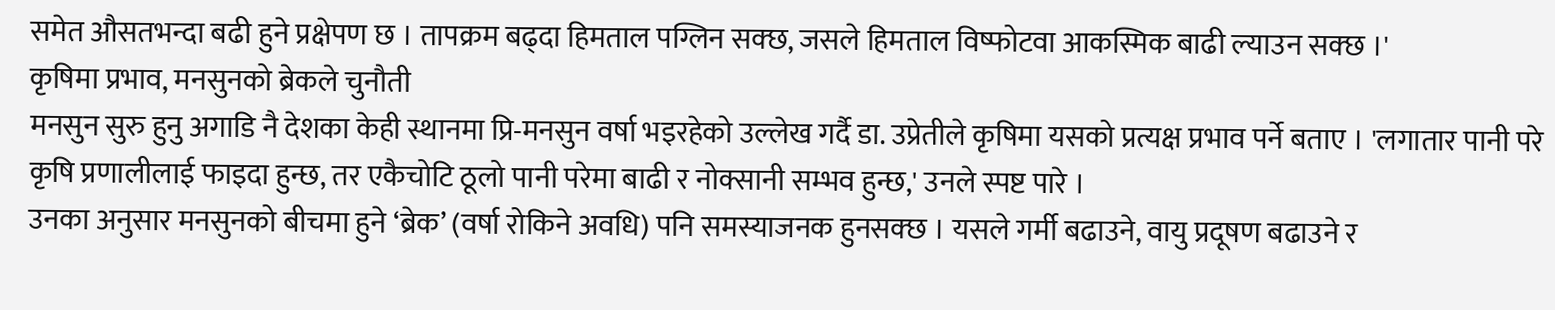समेत औसतभन्दा बढी हुने प्रक्षेपण छ । तापक्रम बढ्दा हिमताल पग्लिन सक्छ, जसले हिमताल विष्फोटवा आकस्मिक बाढी ल्याउन सक्छ ।'
कृषिमा प्रभाव, मनसुनको ब्रेकले चुनौती
मनसुन सुरु हुनु अगाडि नै देशका केही स्थानमा प्रि-मनसुन वर्षा भइरहेको उल्लेख गर्दै डा. उप्रेतीले कृषिमा यसको प्रत्यक्ष प्रभाव पर्ने बताए । 'लगातार पानी परे कृषि प्रणालीलाई फाइदा हुन्छ, तर एकैचोटि ठूलो पानी परेमा बाढी र नोक्सानी सम्भव हुन्छ,' उनले स्पष्ट पारे ।
उनका अनुसार मनसुनको बीचमा हुने ‘ब्रेक’ (वर्षा रोकिने अवधि) पनि समस्याजनक हुनसक्छ । यसले गर्मी बढाउने, वायु प्रदूषण बढाउने र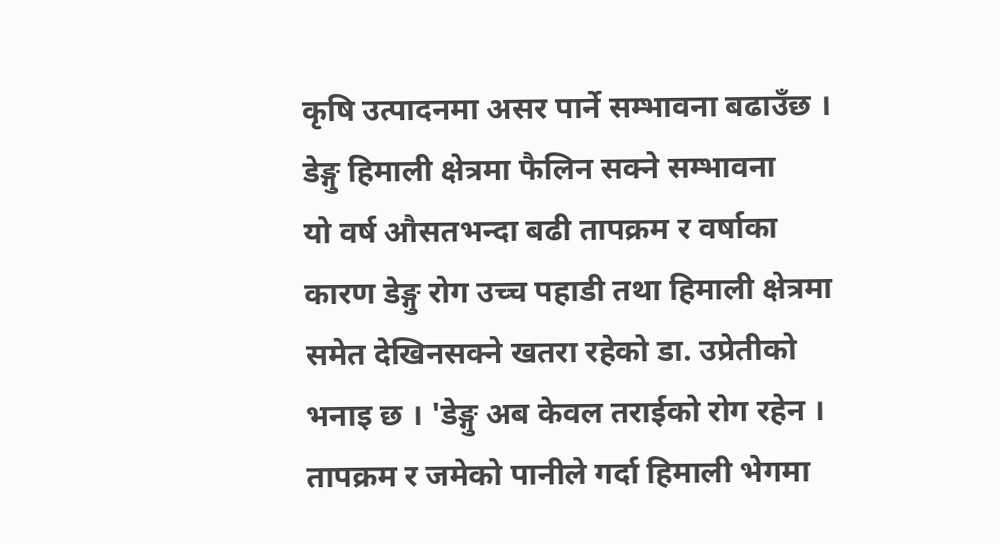कृषि उत्पादनमा असर पार्ने सम्भावना बढाउँछ ।
डेङ्गु हिमाली क्षेत्रमा फैलिन सक्ने सम्भावना
यो वर्ष औसतभन्दा बढी तापक्रम र वर्षाका कारण डेङ्गु रोग उच्च पहाडी तथा हिमाली क्षेत्रमा समेत देखिनसक्ने खतरा रहेको डा. उप्रेतीको भनाइ छ । 'डेङ्गु अब केवल तराईको रोग रहेन । तापक्रम र जमेको पानीले गर्दा हिमाली भेगमा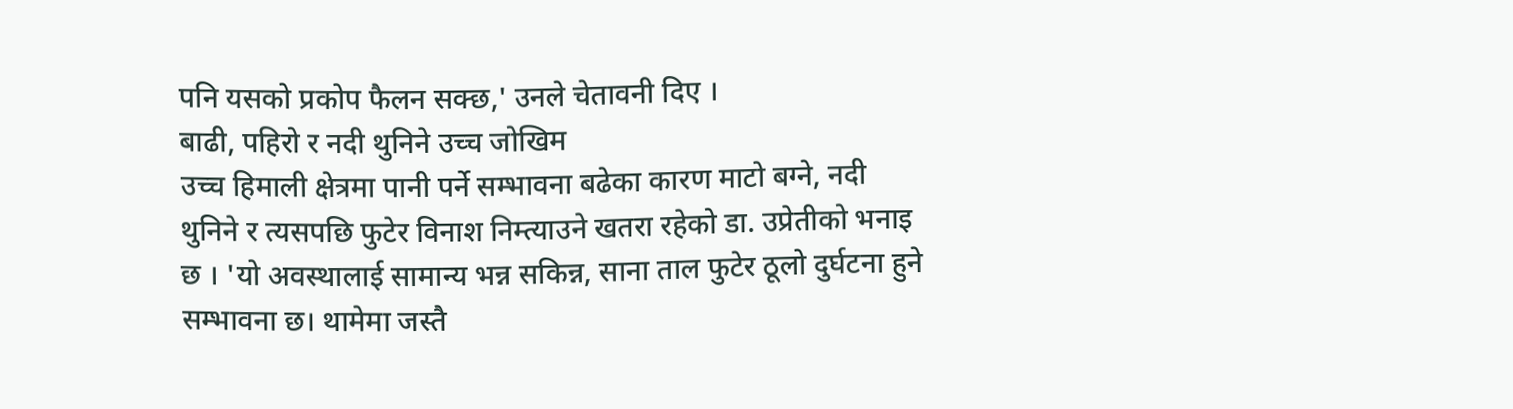पनि यसको प्रकोप फैलन सक्छ,' उनले चेतावनी दिए ।
बाढी, पहिरो र नदी थुनिने उच्च जोखिम
उच्च हिमाली क्षेत्रमा पानी पर्ने सम्भावना बढेका कारण माटो बग्ने, नदी थुनिने र त्यसपछि फुटेर विनाश निम्त्याउने खतरा रहेको डा. उप्रेतीको भनाइ छ । 'यो अवस्थालाई सामान्य भन्न सकिन्न, साना ताल फुटेर ठूलो दुर्घटना हुने सम्भावना छ। थामेमा जस्तै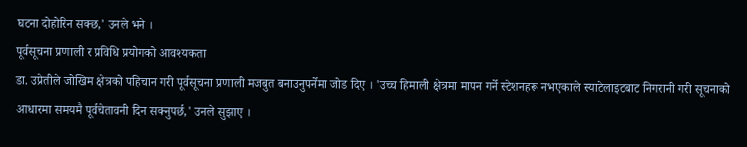घटना दोहोरिन सक्छ,' उनले भने ।
पूर्वसूचना प्रणाली र प्रविधि प्रयोगको आवश्यकता
डा. उप्रेतीले जोखिम क्षेत्रको पहिचान गरी पूर्वसूचना प्रणाली मजबुत बनाउनुपर्नेमा जोड दिए । 'उच्च हिमाली क्षेत्रमा मापन गर्ने स्टेशनहरू नभएकाले स्याटेलाइटबाट निगरानी गरी सूचनाको आधारमा समयमै पूर्वचेतावनी दिन सक्नुपर्छ,' उनले सुझाए ।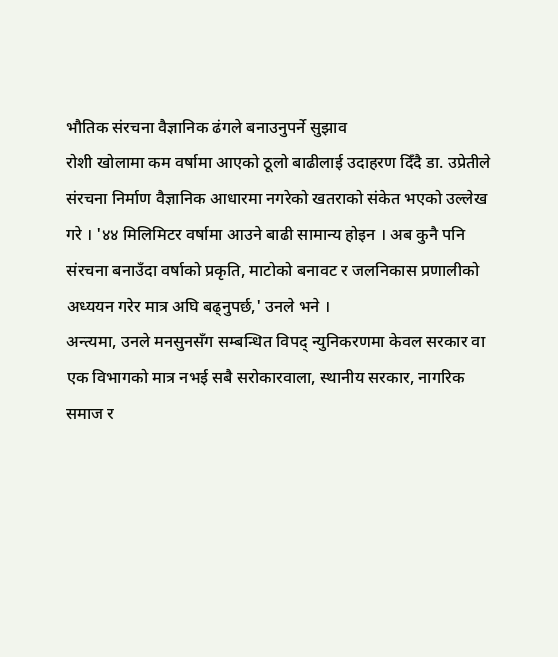भौतिक संरचना वैज्ञानिक ढंगले बनाउनुपर्ने सुझाव
रोशी खोलामा कम वर्षामा आएको ठूलो बाढीलाई उदाहरण दिँदै डा. उप्रेतीले संरचना निर्माण वैज्ञानिक आधारमा नगरेको खतराको संकेत भएको उल्लेख गरे । '४४ मिलिमिटर वर्षामा आउने बाढी सामान्य होइन । अब कुनै पनि संरचना बनाउँदा वर्षाको प्रकृति, माटोको बनावट र जलनिकास प्रणालीको अध्ययन गरेर मात्र अघि बढ्नुपर्छ,' उनले भने ।
अन्त्यमा, उनले मनसुनसँग सम्बन्धित विपद् न्युनिकरणमा केवल सरकार वा एक विभागको मात्र नभई सबै सरोकारवाला, स्थानीय सरकार, नागरिक समाज र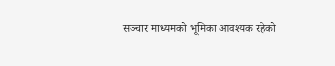सञ्चार माध्यमको भूमिका आवश्यक रहेको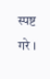स्पष्ट गरे ।